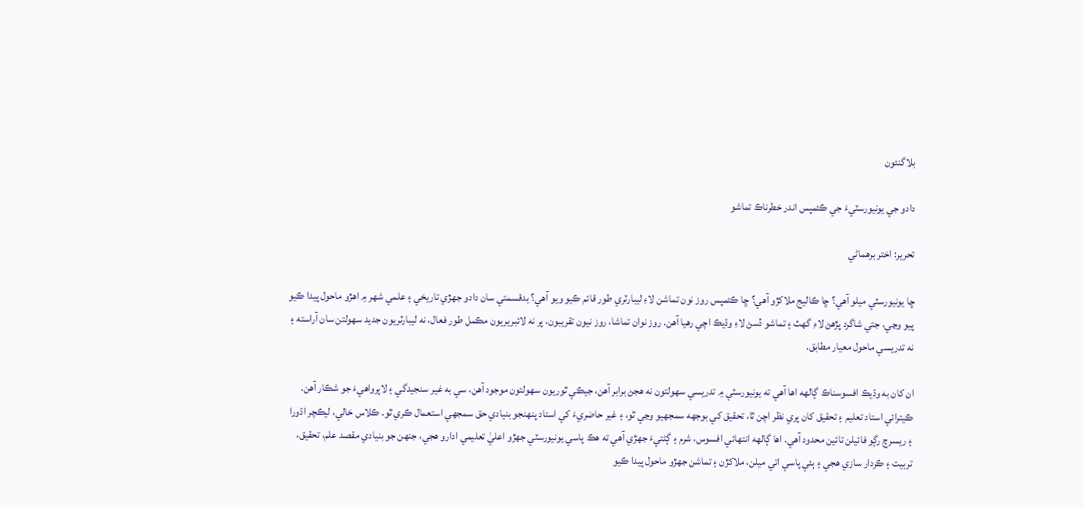بلاگنئون

دادو جي يونيورسٽيءَ جي ڪئمپس اندر خطرناڪ تماشو

تحرير: اختر برهماڻي

ڇا يونيورسٽي ميلو آهي؟ ڇا ڪاليج ملاکڙو آهي؟ ڇا ڪئمپس روز نون تماشن لاءِ ليبارٽري طور قائم ڪيو ويو آهي؟ بدقسمتي سان دادو جهڙي تاريخي ۽ علمي شهر ۾ اهڙو ماحول پيدا ڪيو پيو وڃي، جتي شاگرد پڙهڻ لاءِ گهٽ ۽ تماشو ڏسڻ لاءِ وڌيڪ اچي رهيا آهن. روز نوان تماشا، روز نيون تقريبون، پر نه لائبريريون مڪمل طور فعال، نه ليبارٽريون جديد سهولتن سان آراسته ۽ نه تدريسي ماحول معيار مطابق.

ان کان به وڌيڪ افسوسناڪ ڳالهه اها آهي ته يونيورسٽي ۾ تدريسي سهولتون نه هجڻ برابر آهن، جيڪي ٿوريون سهولتون موجود آهن، سي به غير سنجيدگي ۽ لاپرواهيءَ جو شڪار آهن. ڪيترائي استاد تعليم ۽ تحقيق کان پري نظر اچن ٿا، تحقيق کي بوجهه سمجهيو وڃي ٿو، ۽ غير حاضريءَ کي استاد پنهنجو بنيادي حق سمجهي استعمال ڪري ٿو. ڪلاس خالي، ليڪچر اڌورا ۽ ريسرچ رڳو فائيلن تائين محدود آهي. اها ڳالهه انتھائي افسوس، شرم ۽ ڳڻتيءَ جهڙي آهي ته هڪ پاسي يونيورسٽي جهڙو اعليٰ تعليمي ادارو هجي، جنهن جو بنيادي مقصد علم، تحقيق، تربيت ۽ ڪردار سازي هجي ۽ ٻئي پاسي اتي ميلن، ملاکڙن ۽ تماشن جهڙو ماحول پيدا ڪيو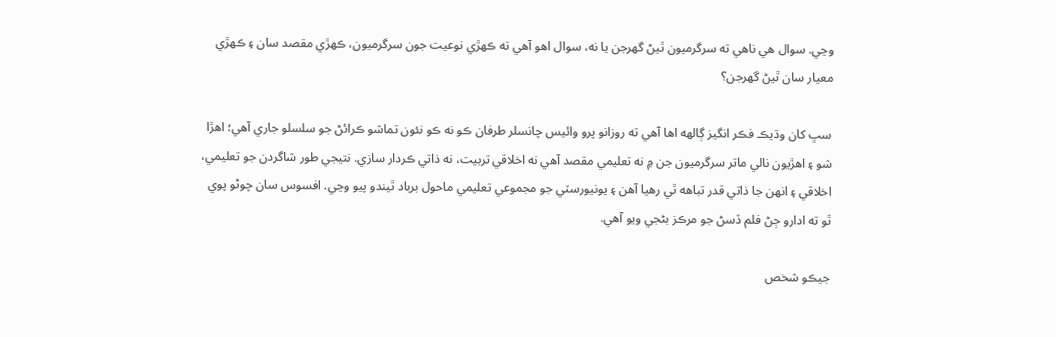وڃي. سوال هي ناهي ته سرگرميون ٿيڻ گهرجن يا نه، سوال اهو آهي ته ڪهڙي نوعيت جون سرگرميون، ڪهڙي مقصد سان ۽ ڪهڙي معيار سان ٿيڻ گهرجن؟

سڀ کان وڌيڪ فڪر انگيز ڳالهه اها آهي ته روزانو پرو وائيس چانسلر طرفان ڪو نه ڪو نئون تماشو ڪرائڻ جو سلسلو جاري آهي؛ اهڙا شو ۽ اهڙيون نالي ماتر سرگرميون جن ۾ نه تعليمي مقصد آهي نه اخلاقي تربيت، نه ذاتي ڪردار سازي. نتيجي طور شاگردن جو تعليمي، اخلاقي ۽ انهن جا ذاتي قدر تباهه ٿي رهيا آهن ۽ يونيورسٽي جو مجموعي تعليمي ماحول برباد ٿيندو پيو وڃي. افسوس سان چوڻو پوي ٿو ته ادارو ڄڻ فلم ڏسڻ جو مرڪز بڻجي ويو آهي.

جيڪو شخص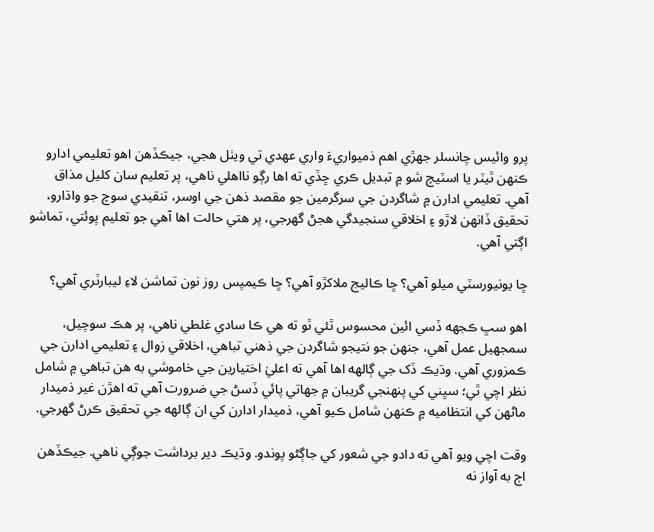پرو وائيس چانسلر جهڙي اهم ذميواريءَ واري عهدي تي ويٺل هجي، جيڪڏهن اهو تعليمي ادارو ڪنهن ٿيٽر يا اسٽيچ شو ۾ تبديل ڪري ڇڏي ته اها رڳو نااهلي ناهي، پر تعليم سان کليل مذاق آهي. تعليمي ادارن ۾ شاگردن جي سرگرمين جو مقصد ذهن جي اوسر، تنقيدي سوچ جو واڌارو، تحقيق ڏانهن لاڙو ۽ اخلاقي سنجيدگي هجڻ گهرجي، پر هتي حالت اها آهي جو تعليم پوئتي، تماشو اڳتي آهي.

ڇا يونيورسٽي ميلو آهي؟ ڇا ڪاليج ملاکڙو آهي؟ ڇا ڪيمپس روز نون تماشن لاءِ ليبارٽري آهي؟

اهو سڀ ڪجهه ڏسي ائين محسوس ٿئي ٿو ته هي ڪا سادي غلطي ناهي، پر هڪ سوچيل، سمجهيل عمل آهي، جنهن جو نتيجو شاگردن جي ذهني تباهي، اخلاقي زوال ۽ تعليمي ادارن جي ڪمزوري آهي. وڌيڪ ڏک جي ڳالهه اها آهي ته اعليٰ اختيارين جي خاموشي به هن تباهي ۾ شامل نظر اچي ٿي؛ سڀني کي پنهنجي گريبان ۾ جهاتي پائي ڏسڻ جي ضرورت آهي ته اهڙن غير ذميدار ماڻهن کي انتظاميه ۾ ڪنهن شامل ڪيو آهي، ذميدار ادارن کي ان ڳالهه جي تحقيق ڪرڻ گهرجي.

وقت اچي ويو آهي ته دادو جي شعور کي جاڳڻو پوندو. وڌيڪ دير برداشت جوڳي ناهي. جيڪڏهن اڄ به آواز نه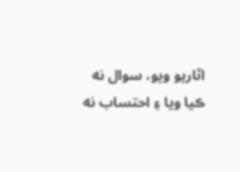اٿاريو ويو، سوال نه ڪيا ويا ۽ احتساب نه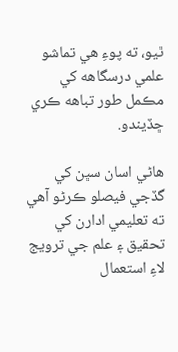ٿيو، ته پوءِ هي تماشو علمي درسگاهه کي مڪمل طور تباهه ڪري ڇڏيندو.

هاڻي اسان سڀن کي گڏجي فيصلو ڪرڻو آهي ته تعليمي ادارن کي تحقيق ۽ علم جي ترويج لاءِ استعمال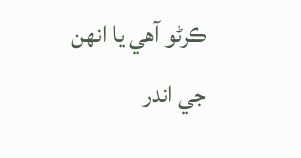ڪرڻو آهي يا انهن جي اندر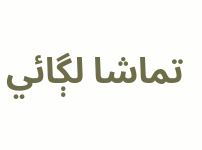تماشا لڳائي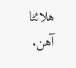هلائڻا آهن.